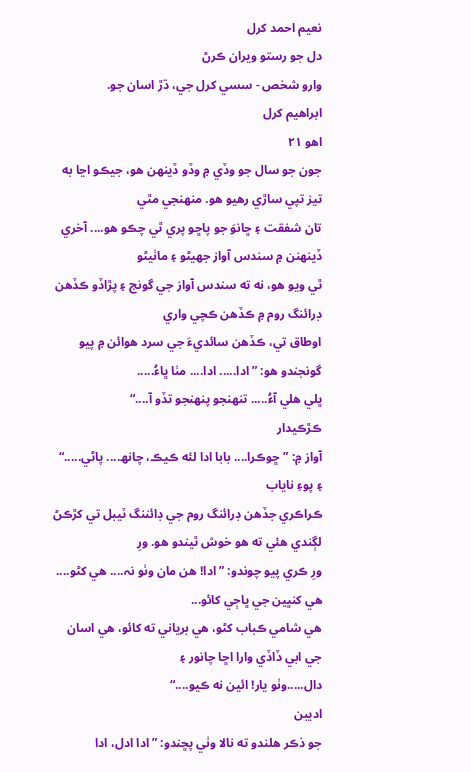نعيم احمد کرل
دل جو رستو ويران ڪرڻ
وارو شخص - سسي کرل جي، ڌڙ اسان جو.
ابراھيم کرل
اھو ۲۱
جون جو سال جو وڏي ۾ وڏو ڏينھن ھو، جيڪو اڃا به تيز تپي ساڙي رھيو ھو. منھنجي مٿي
تان شفقت ۽ ڇانوَ جو پاڇو پري ٿي چڪو ھو.... آخري ڏينھنن ۾ سندس آواز جهيڻو ۽ ماٺيڻو
ٿي ويو ھو، نه ته سندس آواز جي گونج ۽ پڙاڏو ڪڏھن ڊرائنگ روم ۾ ڪڏھن ڪچي واري
اوطاق تي، ڪڏھن سائديءَ جي سرد ھوائن ۾ پيو گونجندو ھو: ”ادا..... ادا.... مٺا ڀاءُ.....
ڀلي ھلي آءُ..... تنھنجو پنھنجو تڏو آ....“
ڪڙڪيدار
آواز ۾: ”ڇوڪرا.... بابا ادا لئه ڪيڪ، چانھ.... پاڻي.....“
۽ پوءِ ناياب
ڪراڪري جڏھن ڊرائنگ روم جي ڊائننگ ٽيبل تي کڙڪڻ لڳندي ھئي ته ھو خوش ٿيندو ھو. ورِ
ورِ ڪري پيو چوندو: ”ادا! ھن مان وٺو نہ.... ھي کڻو.... ھي کنڀين جي ڀاڄي کائو...
ھي شامي ڪباب کڻو، ھي برياني ته کائو، ھي اسان جي ابي ڏاڏي وارا اڇا چانور ۽
دال.....وٺو يار! ائين نه ڪيو....“
اديبن
جو ذڪر ھلندو ته نالا وٺي پڇندو: ”ادا ادل، ادا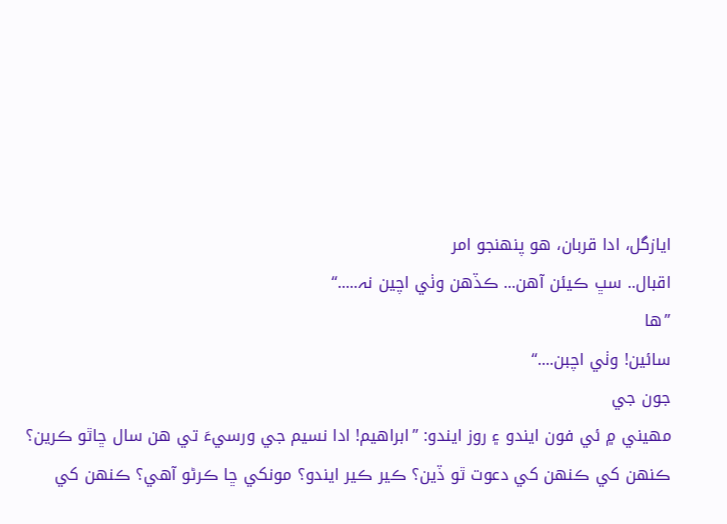ايازگل، ادا قربان، ھو پنھنجو امر
اقبال.. سڀ ڪيئن آھن... ڪڏھن وٺي اچين نہ.....“
”ھا
سائين! وٺي اچبن....“
جون جي
مھيني ۾ ئي فون ايندو ۽ روز ايندو: ”ابراھيم! ادا نسيم جي ورسيءَ تي ھن سال ڇاٿو ڪرين؟
ڪنھن کي ڪنھن کي دعوت ٿو ڏين؟ ڪير ڪير ايندو؟ مونکي ڇا ڪرڻو آھي؟ ڪنھن کي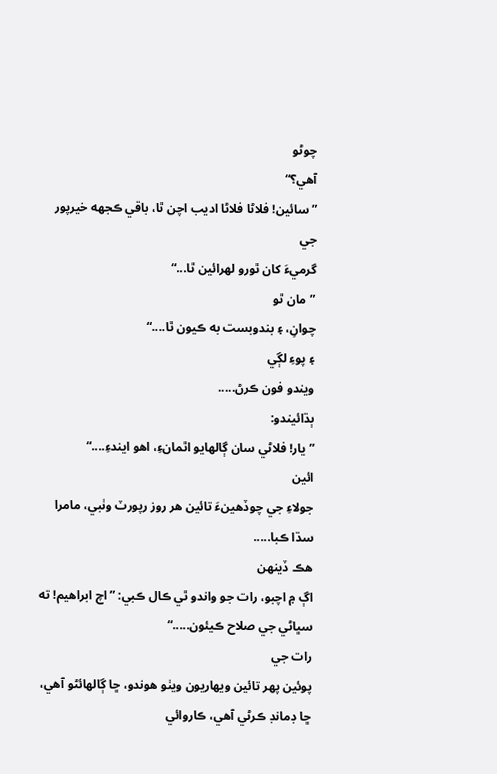چوڻو
آھي؟“
”سائين! فلاڻا فلاڻا اديب اچن ٿا، باقي ڪجهه خيرپور جي
گرميءَ کان ٿورو لھرائين ٿا...“
”مان ٿو
چوانِ، ۽ بندوبست به ڪيون ٿا....“
۽ پوءِ لڳي
ويندو فون ڪرڻ.....
ٻڌائيندو:
”يار! فلاڻي سان ڳالھايو اٿمانءِ، اھو ايندءِ....“
ائين
جولاءِ جي چوڏھينءَ تائين ھر روز رپورٽ وٺبي، مامرا سڌا ڪبا.....
ھڪ ڏينھن
اڳ ۾ اچبو، رات جو واندو ٿي ڪال ڪبي: ”اچ ابراھيم! ته سڀاڻي جي صلاح ڪيئون.....“
رات جي
پوئين پھر تائين ويھاريون ويٺو ھوندو، ڇا ڳالھائڻو آھي، ڇا ڊمانڊ ڪرڻي آھي، ڪاروائي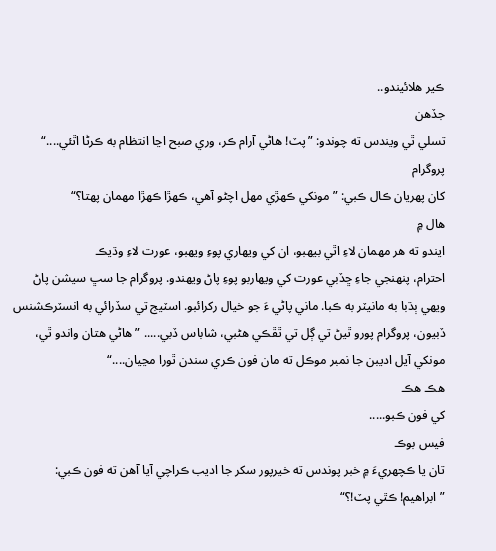ڪير ھلائيندو..
جڏھن
تسلي ٿي ويندس ته چوندو: ”پٽ! ھاڻي آرام ڪر، وري صبح اڃا انتظام به ڪرڻا اٿئي....“
پروگرام
کان پھريان ڪال ڪبي: ”مونکي ڪھڙي مھل اچڻو آھي، ڪھڙا ڪھڙا مھمان پھتا؟“
ھال ۾
ايندو ته ھر مھمان لاءِ اٿي بيھبو، ان کي ويھاري پوءِ ويھبو، عورت لاءِ وڌيڪ
احترام، پنھنجي جاءِ ڇڏبي عورت کي ويھاربو پوءِ پاڻ ويھندو. پروگرام جا سڀ سيشن پاڻ
ويھي ٻڌبا به مانيٽر به ڪبا. ماني پاڻي ءَ جو خيال رکرائبو. اسٽيج تي سڏرائي به انسٽرڪشنس
ڏبيون، پروگرام پورو ٿيڻ تي ڳل تي ٿڦڪي ھڻبي، شاباس ڏبي..... ”ھاڻي ھتان واندو ٿي،
مونکي آيل اديبن جا نمبر موڪل ته مان فون ڪري سندن ٿورا مڃيان....“
ھڪ ھڪ
کي فون ڪبو.....
فيس بوڪ
تان يا ڪچھريءَ ۾ خبر پوندس ته خيرپور سکر جا اديب ڪراچي آيا آھن ته فون ڪبي:
”ابراھيم! ڪٿي پٽ!؟“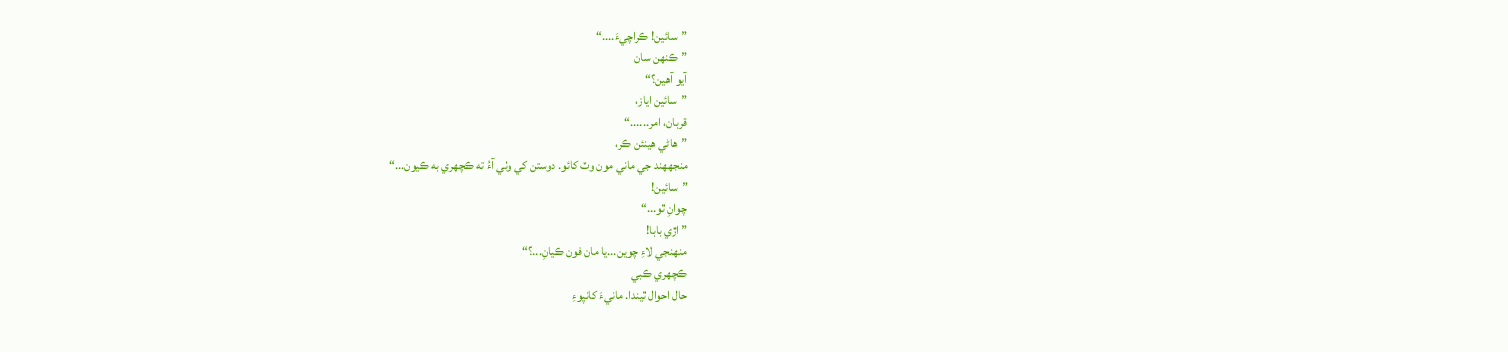”سائين! ڪراچيءَ....“
”ڪنھن سان
آيو آھين؟“
”سائين اياز،
قربان، امر......“
”ھاڻي ھينئن ڪر،
منجھهند جي ماني مون وٽ کائو. دوستن کي وٺي آءُ ته ڪچھري به ڪيون...“
”سائين!
چوانِ ٿو...“
”اڙي بابا!
منھنجي لاءِ چوين...يا مان فون ڪيانِ...؟“
ڪچھري ڪبي
حال احوال ٿيندا. مانيءَ کانپوءِ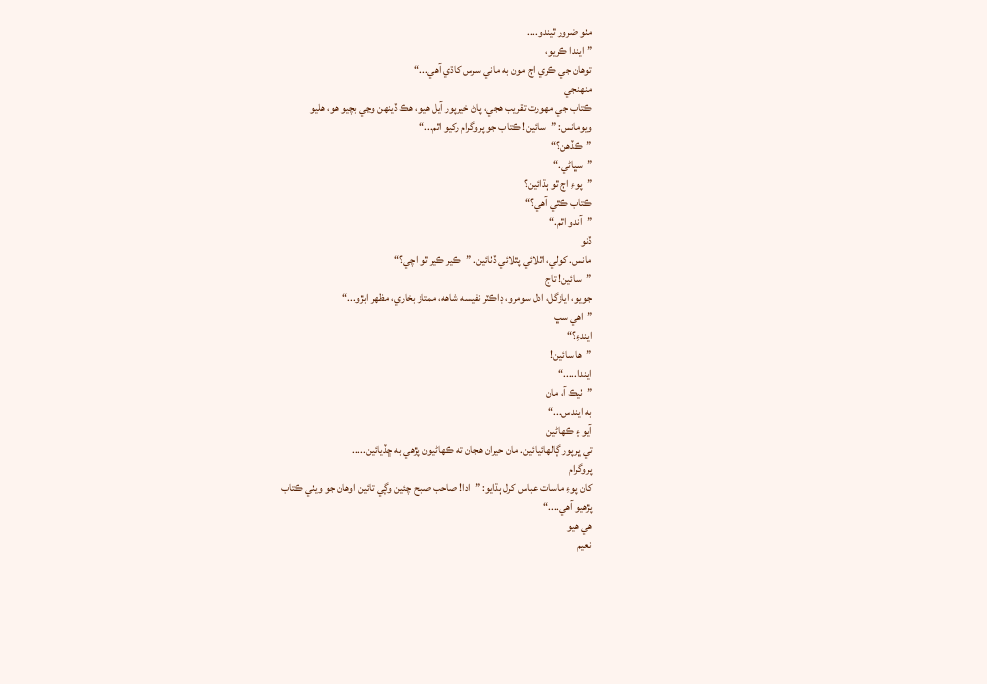مٺو ضرور ٿيندو....
”ايندا ڪريو،
توھان جي ڪري اڄ مون به ماني سرس کاڌي آھي...“
منھنجي
ڪتاب جي مھورت تقريب ھجي، پاڻ خيرپور آيل ھيو، ھڪ ڏينھن وڃي بچيو ھو، ھليو
ويومانس: ”سائين! ڪتاب جو پروگرام رکيو اٿم...“
”ڪڏھن؟“
”سڀاڻي.“
”پوءِ اڄ ٿو ٻڌائين؟
ڪتاب ڪٿي آھي؟“
”آندو اٿم.“
ڏنو
مانس. کولي، اٿلائي پٿلائي ڏٺائين. ”ڪير ڪير ٿو اچي؟“
”سائين! تاج
جويو، ايازگل، ادل سومرو، ڊاڪٽر نفيسه شاھه، ممتاز بخاري، مظھر ابڙو...“
”اھي سڀ
ايندءِ؟“
”ھا سائين!
ايندا.....“
”ٺيڪ آ، مان
به ايندس...“
آيو ۽ ڪھاڻين
تي ڀرپور ڳالھائيائين. مان حيران ھجان ته ڪھاڻيون پڙھي به ڇڏيائين.....
پروگرام
کان پوءِ ماسات عباس کرل ٻڌايو: ”ادا! صاحب صبح چئين وڳي تائين اوھان جو ويٺي ڪتاب
پڙھيو آھي....“
ھي ھيو
نعيم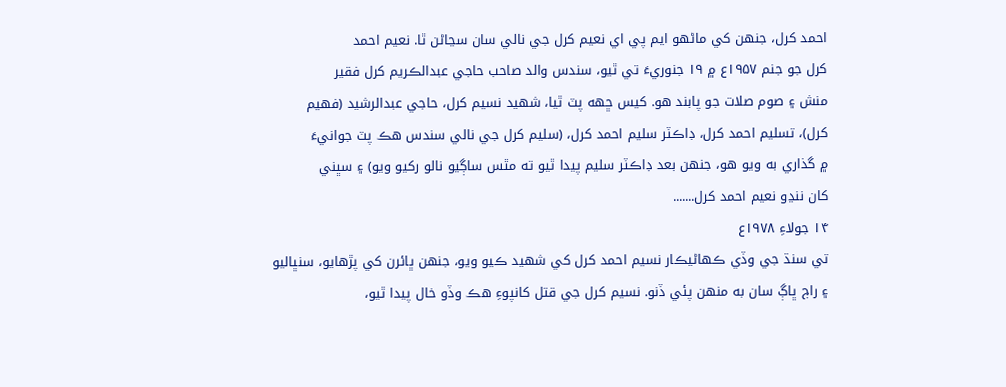احمد کرل، جنھن کي ماڻھو ايم پي اي نعيم کرل جي نالي سان سڃاڻن ٿا. نعيم احمد
کرل جو جنم ۱۹۵۷ع ۾ ۱۹ جنوريءَ تي ٿيو، سندس والد صاحب حاجي عبدالڪريم کرل فقير
منش ۽ صوم صلات جو پابند ھو. کيس ڇھه پٽ ٿيا، شھيد نسيم کرل، حاجي عبدالرشيد (فھيم
کرل)، تسليم احمد کرل، ڊاڪٽر سليم احمد کرل، (سليم کرل جي نالي سندس ھڪ پٽ جوانيءَ
۾ گذاري به ويو ھو، جنھن بعد ڊاڪٽر سليم پيدا ٿيو ته مٿس ساڳيو نالو رکيو ويو) ۽ سڀني
کان ننڍو نعيم احمد کرل.......
۱۴ جولاءِ ۱۹۷۸ع
تي سنڌ جي وڏي ڪھاڻيڪار نسيم احمد کرل کي شھيد ڪيو ويو، جنھن ڀائرن کي پڙھايو، سنڀاليو
۽ راڄ ڀاڳ سان به منھن پئي ڏنو. نسيم کرل جي قتل کانپوءِ ھڪ وڏو خال پيدا ٿيو،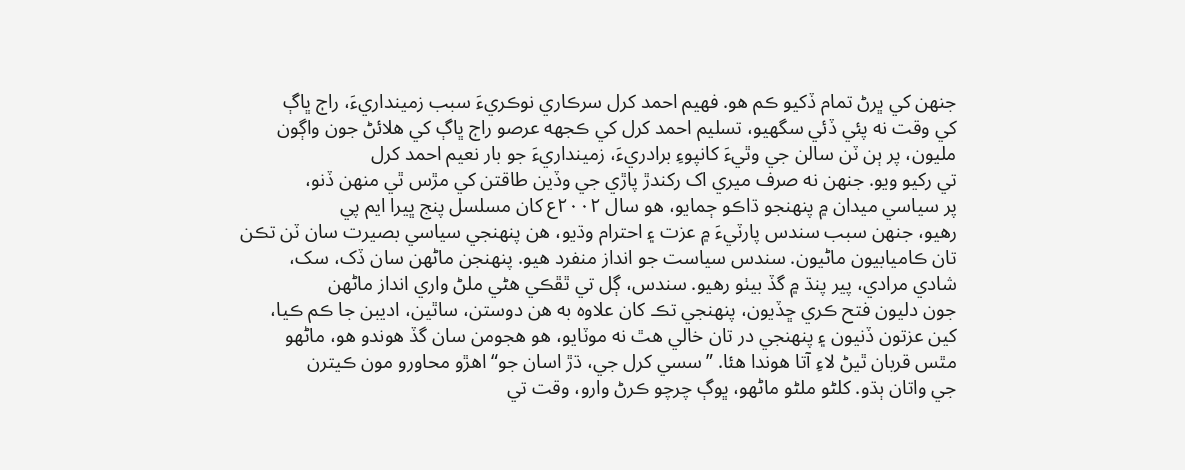جنھن کي ڀرڻ تمام ڏکيو ڪم ھو. فھيم احمد کرل سرڪاري نوڪريءَ سبب زمينداريءَ، راڄ ڀاڳ
کي وقت نه پئي ڏئي سگهيو، تسليم احمد کرل کي ڪجهه عرصو راڄ ڀاڳ کي ھلائڻ جون واڳون
مليون، پر ٻن ٽن سالن جي وٿيءَ کانپوءِ برادريءَ، زمينداريءَ جو بار نعيم احمد کرل
تي رکيو ويو. جنھن نه صرف ميري اک رکندڙ پاڙي جي وڏين طاقتن کي مڙس ٿي منھن ڏنو،
پر سياسي ميدان ۾ پنھنجو ڌاڪو ڄمايو، ھو سال ۲۰۰۲ع کان مسلسل پنج ڀيرا ايم پي
رھيو، جنھن سبب سندس پارٽيءَ ۾ عزت ۽ احترام وڌيو، ھن پنھنجي سياسي بصيرت سان ٽن تڪن
تان ڪاميابيون ماڻيون. سندس سياست جو انداز منفرد ھيو. پنھنجن ماڻھن سان ڏک، سک،
شادي مرادي، پير پنڌ ۾ گڏ بيٺو رھيو. سندس، ڳل تي ٿڦڪي ھڻي ملڻ واري انداز ماڻھن
جون دليون فتح ڪري ڇڏيون، پنھنجي تڪ کان علاوه به ھن دوستن، ساٿين، اديبن جا ڪم ڪيا،
کين عزتون ڏنيون ۽ پنھنجي در تان خالي ھٿ نه موٽايو، ھو ھجومن سان گڏ ھوندو ھو، ماڻھو
مٿس قربان ٿيڻ لاءِ آتا ھوندا ھئا. ”سسي کرل جي، ڌڙ اسان جو“ اھڙو محاورو مون ڪيترن
جي واتان ٻڌو. کلڻو ملڻو ماڻھو، ڀوڳ چرچو ڪرڻ وارو، وقت تي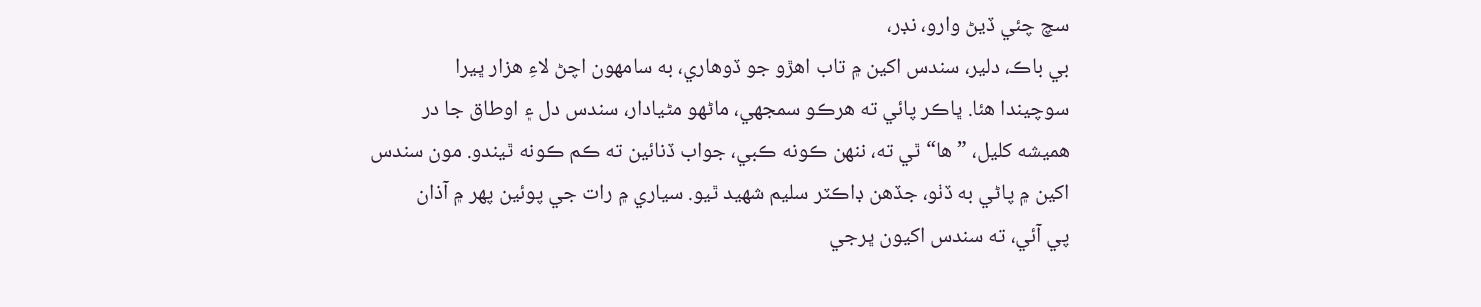سچ چئي ڏيڻ وارو، نڊر،
بي باڪ، دلير، سندس اکين ۾ تاب اھڙو جو ڏوھاري، به سامھون اچڻ لاءِ ھزار ڀيرا
سوچيندا ھئا. ڀاڪر پائي ته ھرڪو سمجهي، ماڻھو مڻيادار، سندس دل ۽ اوطاق جا در
ھميشه کليل، ”ھا“ ٿي ته، ننھن ڪونه ڪبي، جواب ڏنائين ته ڪم ڪونه ٿيندو. مون سندس
اکين ۾ پاڻي به ڏٺو، جڏھن ڊاڪٽر سليم شھيد ٿيو. سياري ۾ رات جي پوئين پھر ۾ آذان
پي آئي، ته سندس اکيون ڀرجي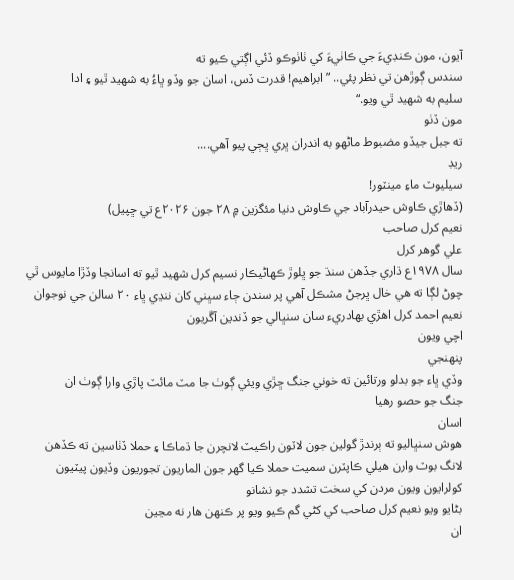آيون، مون ڪنڊيءَ جي ڪاٺيءَ کي ٺاٺوڪو ڏئي اڳتي ڪيو ته
سندس ڳوڙھن تي نظر پئي.. ”ابراھيم! قدرت ڏس، اسان جو وڏو ڀاءُ به شھيد ٿيو ۽ ادا
سليم به شھيد ٿي ويو.“
مون ڏٺو
ته جبل جيڏو مضبوط ماڻھو به اندران ڀري ڀڄي پيو آھي....
ريڊ
سيليوٽ ماءِ مينٽور!
(ڏھاڙي ڪاوش حيدرآباد جي ڪاوش دنيا مئگزين ۾ ۲۸ جون ۲۰۲۶ع تي ڇپيل)
نعيم کرل صاحب
علي گوھر کرل
سال ۱۹۷۸ع ڌاري جڏھن سنڌ جو ڀلوڙ ڪھاڻيڪار نسيم کرل شھيد ٿيو ته اسانجا وڏڙا مايوس ٿي
چوڻ لڳا ته ھي خال ڀرجڻ مشڪل آھي پر سندن ڄاء سڀني کان ننڍي ڀاء ۲۰ سالن جي نوجوان نعيم احمد کرل اھڙي بھادريء سان سنڀالي جو ڏندين آڱريون
اچي ويون
پنھنجي
وڏي ڀاء جو بدلو ورتائين ته خوني جنگ ڇڙي ويئي ڳوٺ جا مٽ مائٽ پاڙي وارا ڳوٺ ان
جنگ جو حصو رھيا
اسان
ھوش سنڀاليو ته ٻرندڙ گولين جون لاٽون راڪيٽ لانچرن جا ڌماڪا ۽ حملا ڏٺاسين ته ڪڏھن
لانگ بوٽ وارن ھيلي ڪاپٽرن سميت حملا ڪيا گھر جون الماريون تجوريون وڏيون پيٽيون
کولرايون ويون مردن کي سخت تشدد جو نشانو
بڻايو ويو نعيم کرل صاحب کي کڻي گم ڪيو ويو پر ڪنھن ھار نه مڃين
ان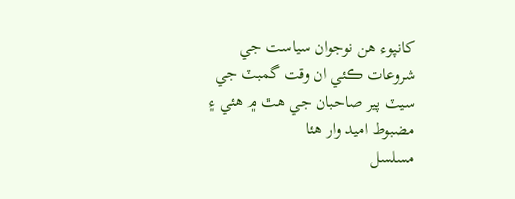کانپوء ھن نوجوان سياست جي شروعات ڪئي ان وقت گمبٽ جي سيٽ پير صاحبان جي ھٿ ۾ ھئي ۽ مضبوط اميد وار ھئا
مسلسل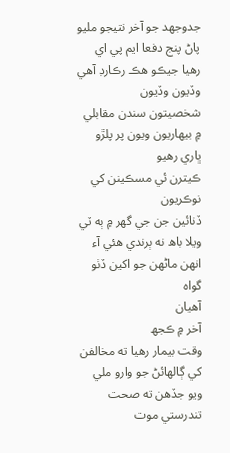جدوجھد جو آخر نتيجو مليو پاڻ پنج دفعا ايم پي اي رھيا جيڪو ھڪ رڪارڊ آھي وڏيون وڏيون
شخصيتون سندن مقابلي ۾ بيھاريون ويون پر پلڙو ڀاري رھيو
ڪيترن ئي مسڪينن کي نوڪريون
ڏنائين جن جي گھر ۾ ٻه ٽي ويلا باھ نه ٻرندي ھئي آء انھن ماڻھن جو اکين ڏٺو گواه
آھيان
آخر ۾ ڪجھ
وقت بيمار رھيا ته مخالفن کي ڳالھائڻ جو وارو ملي ويو جڏھن ته صحت تندرستي موت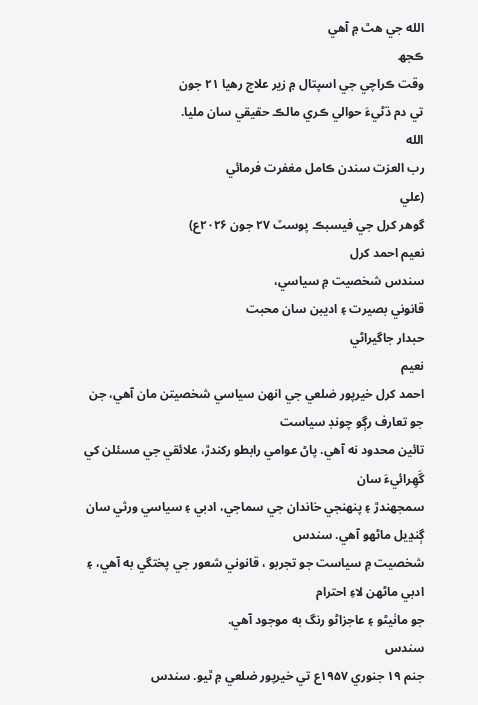الله جي ھٿ ۾ آھي
ڪجھ
وقت ڪراچي جي اسپتال ۾ زير علاج رھيا ۲۱ جون
تي دم ڌڻيءَ حوالي ڪري مالڪ حقيقي سان مليا.
الله
رب العزت سندن ڪامل مغفرت فرمائي
(علي
گوھر کرل جي فيسبڪ پوسٽ ۲۷ جون ۲۰۲۶ع)
نعيم احمد کرل
سندس شخصيت ۾ سياسي،
قانوني بصيرت ۽ اديبن سان محبت
حبدار جاگيراڻي
نعيم
احمد کرل خيرپور ضلعي جي انهن سياسي شخصيتن مان آهي، جن جو تعارف رڳو چونڊ سياست
تائين محدود نه آهي. پاڻ عوامي رابطو رکندڙ، علائقي جي مسئلن کي گَهِرائيءَ سان
سمجهندڙ ۽ پنهنجي خاندان جي سماجي، ادبي ۽ سياسي ورثي سان ڳنڍيل ماڻهو آهي. سندس
شخصيت ۾ سياست جو تجربو ، قانوني شعور جي پختگي به آهي، ۽ ادبي ماڻهن لاءِ احترام
جو ماٺيڻو ۽ عاجزاڻو رنگ به موجود آهي.
سندس
جنم ۱۹ جنوري ۱۹۵۷ع تي خيرپور ضلعي ۾ ٿيو. سندس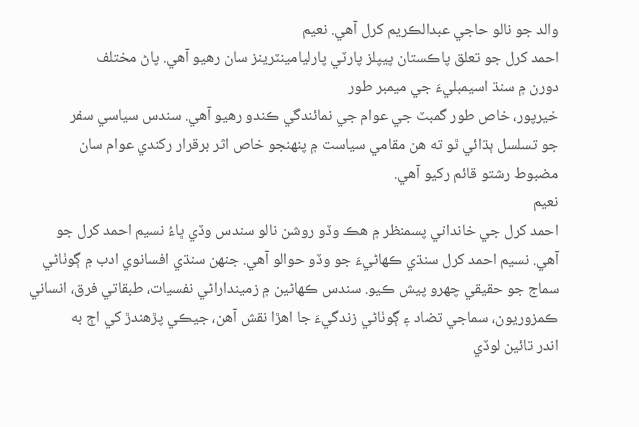والد جو نالو حاجي عبدالڪريم کرل آهي. نعيم
احمد کرل جو تعلق پاڪستان پيپلز پارٽي پارليامينٽرينز سان رهيو آهي. پاڻ مختلف
دورن ۾ سنڌ اسيمبليءَ جي ميمبر طور
خيرپور، خاص طور گمبٽ جي عوام جي نمائندگي ڪندو رهيو آهي. سندس سياسي سفر
جو تسلسل ٻڌائي ٿو ته هن مقامي سياست ۾ پنهنجو خاص اثر برقرار رکندي عوام سان
مضبوط رشتو قائم رکيو آهي.
نعيم
احمد کرل جي خانداني پسمنظر ۾ هڪ وڏو روشن نالو سندس وڏي ڀاءُ نسيم احمد کرل جو
آهي. نسيم احمد کرل سنڌي ڪهاڻيءَ جو وڏو حوالو آهي. جنهن سنڌي افسانوي ادب ۾ ڳوٺاڻي
سماج جو حقيقي چهرو پيش ڪيو. سندس ڪهاڻين ۾ زمينداراڻي نفسيات، طبقاتي فرق، انساني
ڪمزوريون، سماجي تضاد ۽ ڳوٺاڻي زندگيءَ جا اهڙا نقش آهن، جيڪي پڙهندڙ کي اڄ به
اندر تائين لوڏي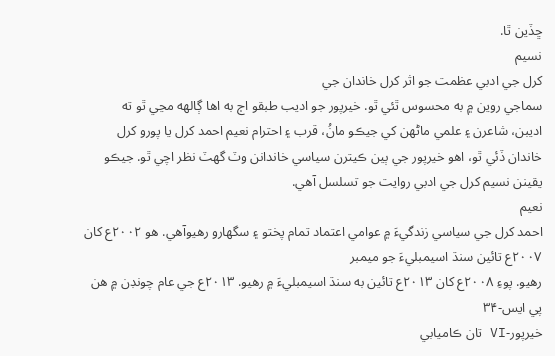ڇڏين ٿا.
نسيم
کرل جي ادبي عظمت جو اثر کرل خاندان جي
سماجي روين ۾ به محسوس ٿئي ٿو. خيرپور جو اديب طبقو اڄ به اها ڳالهه مڃي ٿو ته
اديبن، شاعرن ۽ علمي ماڻهن کي جيڪو مانُ، قرب ۽ احترام نعيم احمد کرل يا پورو کرل
خاندان ڏئي ٿو، اهو خيرپور جي ٻين ڪيترن سياسي خاندانن وٽ گهٽ نظر اچي ٿو. جيڪو
يقينن نسيم کرل جي ادبي روايت جو تسلسل آهي.
نعيم
احمد کرل جي سياسي زندگيءَ ۾ عوامي اعتماد تمام پختو ۽ سگهارو رهيوآهي. هو ۲۰۰۲ع کان ۲۰۰۷ع تائين سنڌ اسيمبليءَ جو ميمبر
رهيو. پوءِ ۲۰۰۸ع کان ۲۰۱۳ع تائين به سنڌ اسيمبليءَ ۾ رهيو. ۲۰۱۳ع جي عام چونڊن ۾ هن پي ايس-۳۴
خيرپور-VI تان ڪاميابي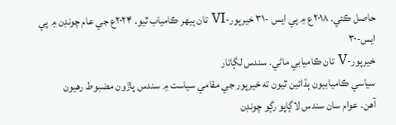حاصل ڪئي. ۲۰۱۸ع ۾ پي ايس -۳۱ خيرپور-VI تان ٻيهر ڪامياب ٿيو. ۲۰۲۴ع جي عام چونڊن ۾ پي ايس-۳۰
خيرپور-V تان ڪاميابي ماڻي. سندس لڳاتار
سياسي ڪاميابيون ٻڌائين ٿيون ته خيرپور جي مقامي سياست ۾ سندس پاڙون مضبوط رهيون
آهن. عوام سان سندس لاڳاپو رڳو چونڊن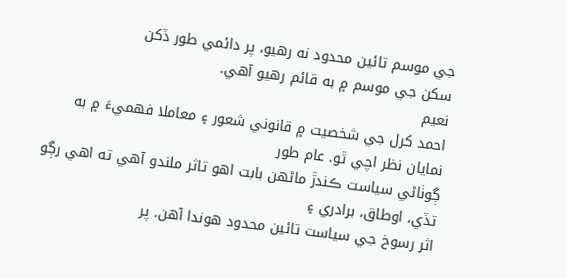جي موسم تائين محدود نه رهيو، پر دائمي طور ڏکن
سکن جي موسم ۾ به قائم رهيو آهي.
نعيم
احمد کرل جي شخصيت ۾ قانوني شعور ۽ معاملا فهميءَ ۾ به نمايان نظر اچي ٿو. عام طور
ڳوٺاڻي سياست ڪندڙ ماڻهن بابت اهو تاثر ملندو آهي ته اهي رڳو تڏي، اوطاق، برادري ۽
اثر رسوخ جي سياست تائين محدود هوندا آهن. پر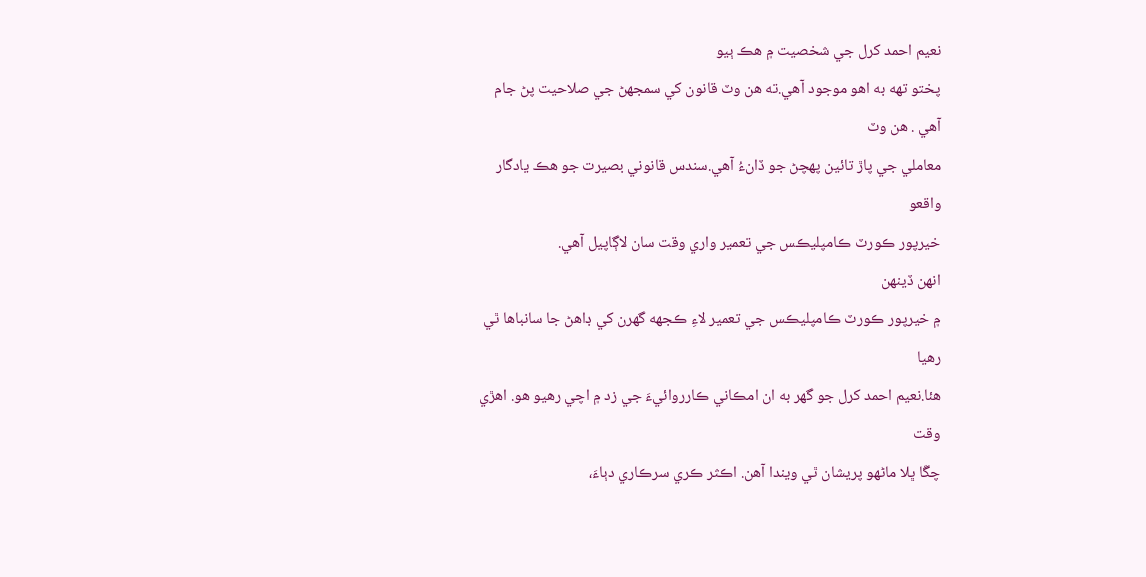نعيم احمد کرل جي شخصيت ۾ هڪ ٻيو
پختو تهه به اهو موجود آهي.ته هن وٽ قانون کي سمجهڻ جي صلاحيت پڻ جام آهي . هن وٽ
معاملي جي پاڙ تائين پهچڻ جو ڏانءُ آهي.سندس قانوني بصيرت جو هڪ يادگار واقعو
خيرپور ڪورٽ ڪامپليڪس جي تعمير واري وقت سان لاڳاپيل آهي.
انهن ڏينهن
۾ خيرپور ڪورٽ ڪامپليڪس جي تعمير لاءِ ڪجهه گهرن کي ڊاهڻ جا سانباها ٿي رهيا
هئا.نعيم احمد کرل جو گهر به ان امڪاني ڪارروائيءَ جي زد ۾ اچي رهيو هو. اهڙي وقت
چڱا ڀلا ماڻهو پريشان ٿي ويندا آهن. اڪثر ڪري سرڪاري دٻاءَ،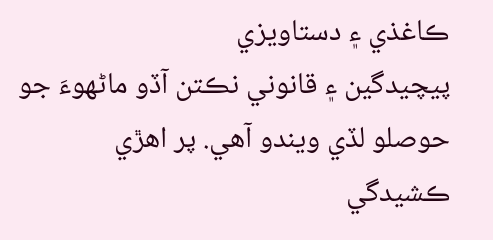ڪاغذي ۽ دستاويزي
پيچيدگين ۽ قانوني نڪتن آڏو ماڻهوءَ جو حوصلو لڏي ويندو آهي. پر اهڙي ڪشيدگي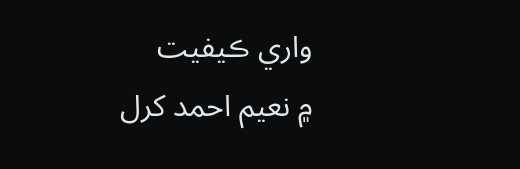واري ڪيفيت
۾ نعيم احمد کرل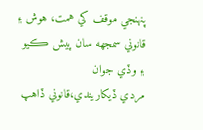پنهنجي موقف کي همت، هوش ۽ قانوني سمجهه سان پيش ڪيو ۽ وڏي جوان
مردي ڏيکاريندي،قانوني ڏاهپ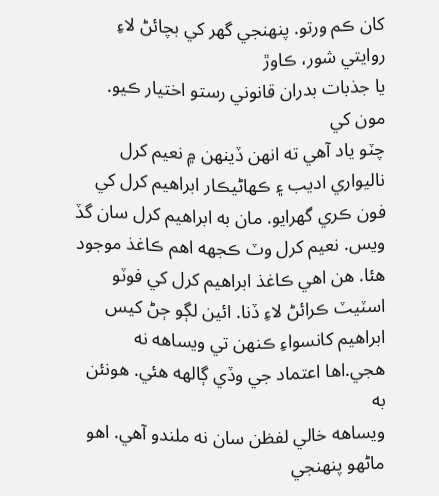کان ڪم ورتو. پنهنجي گهر کي بچائڻ لاءِ روايتي شور، ڪاوڙ
يا جذبات بدران قانوني رستو اختيار ڪيو.
مون کي
چٽو ياد آهي ته انهن ڏينهن ۾ نعيم کرل ناليواري اديب ۽ ڪهاڻيڪار ابراهيم کرل کي
فون ڪري گهرايو. مان به ابراهيم کرل سان گڏ ويس. نعيم کرل وٽ ڪجهه اهم ڪاغذ موجود
هئا. هن اهي ڪاغذ ابراهيم کرل کي فوٽو اسٽيٽ ڪرائڻ لاءِ ڏنا. ائين لڳو ڄڻ کيس
ابراهيم کانسواءِ ڪنهن تي ويساهه نه هجي.اها اعتماد جي وڏي ڳالهه هئي. هونئن به
ويساهه خالي لفظن سان نه ملندو آهي. اهو ماڻهو پنهنجي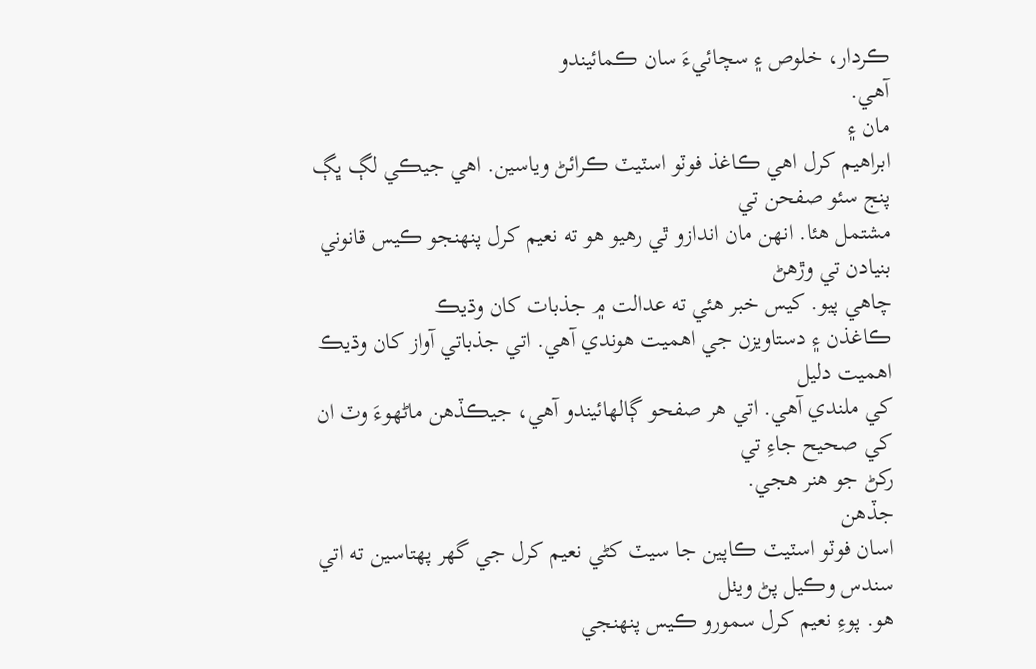ڪردار، خلوص ۽ سچائيءَ سان ڪمائيندو
آهي.
مان ۽
ابراهيم کرل اهي ڪاغذ فوٽو اسٽيٽ ڪرائڻ وياسين. اهي جيڪي لڳ ڀڳ پنج سئو صفحن تي
مشتمل هئا. انهن مان اندازو ٿي رهيو هو ته نعيم کرل پنهنجو ڪيس قانوني بنيادن تي وڙهڻ
چاهي پيو. کيس خبر هئي ته عدالت ۾ جذبات کان وڌيڪ
ڪاغذن ۽ دستاويزن جي اهميت هوندي آهي. اتي جذباتي آواز کان وڌيڪ اهميت دليل
کي ملندي آهي. اتي هر صفحو ڳالهائيندو آهي، جيڪڏهن ماڻهوءَ وٽ ان کي صحيح جاءِ تي
رکڻ جو هنر هجي.
جڏهن
اسان فوٽو اسٽيٽ ڪاپين جا سيٽ کڻي نعيم کرل جي گهر پهتاسين ته اتي سندس وڪيل پڻ ويٺل
هو. پوءِ نعيم کرل سمورو ڪيس پنهنجي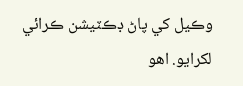وڪيل کي پاڻ ڊڪٽيشن ڪرائي لکرايو. اهو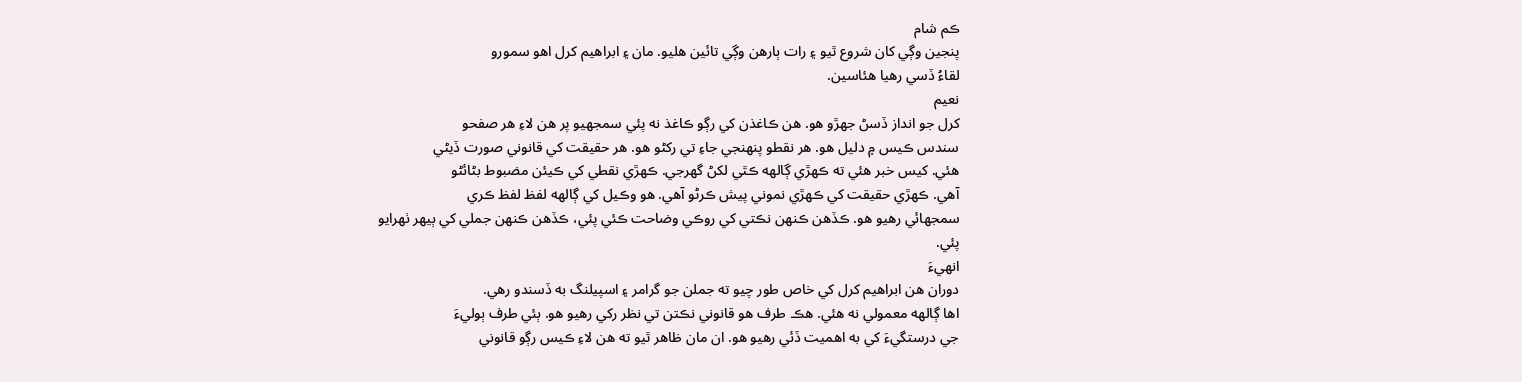ڪم شام
پنجين وڳي کان شروع ٿيو ۽ رات ٻارهن وڳي تائين هليو. مان ۽ ابراهيم کرل اهو سمورو
لقاءُ ڏسي رهيا هئاسين.
نعيم
کرل جو انداز ڏسڻ جهڙو هو. هن ڪاغذن کي رڳو ڪاغذ نه پئي سمجهيو پر هن لاءِ هر صفحو
سندس ڪيس ۾ دليل هو. هر نقطو پنهنجي جاءِ تي رکڻو هو. هر حقيقت کي قانوني صورت ڏيڻي
هئي. کيس خبر هئي ته ڪهڙي ڳالهه ڪٿي لکڻ گهرجي. ڪهڙي نقطي کي ڪيئن مضبوط بڻائڻو
آهي. ڪهڙي حقيقت کي ڪهڙي نموني پيش ڪرڻو آهي. هو وڪيل کي ڳالهه لفظ لفظ ڪري
سمجهائي رهيو هو. ڪڏهن ڪنهن نڪتي کي روڪي وضاحت ڪئي پئي، ڪڏهن ڪنهن جملي کي ٻيهر ٺهرايو
پئي.
انهيءَ
دوران هن ابراهيم کرل کي خاص طور چيو ته جملن جو گرامر ۽ اسپيلنگ به ڏسندو رهي.
اها ڳالهه معمولي نه هئي. هڪ طرف هو قانوني نڪتن تي نظر رکي رهيو هو. ٻئي طرف ٻوليءَ
جي درستگيءَ کي به اهميت ڏئي رهيو هو. ان مان ظاهر ٿيو ته هن لاءِ ڪيس رڳو قانوني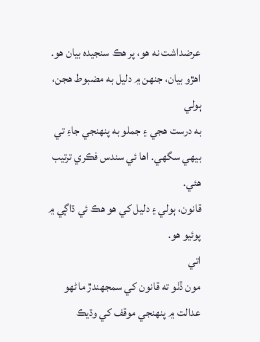عرضداشت نه هو، پر هڪ سنجيده بيان هو. اهڙو بيان، جنهن ۾ دليل به مضبوط هجن، ٻولي
به درست هجي ۽ جملو به پنهنجي جاءِ تي بيهي سگهي. اها ئي سندس فڪري ترتيب هئي.
قانون، ٻولي ۽ دليل کي هو هڪ ئي ڌاڳي ۾ پوئيو هو.
اتي
مون ڏٺو ته قانون کي سمجهندڙ ماڻهو عدالت ۾ پنهنجي موقف کي وڌيڪ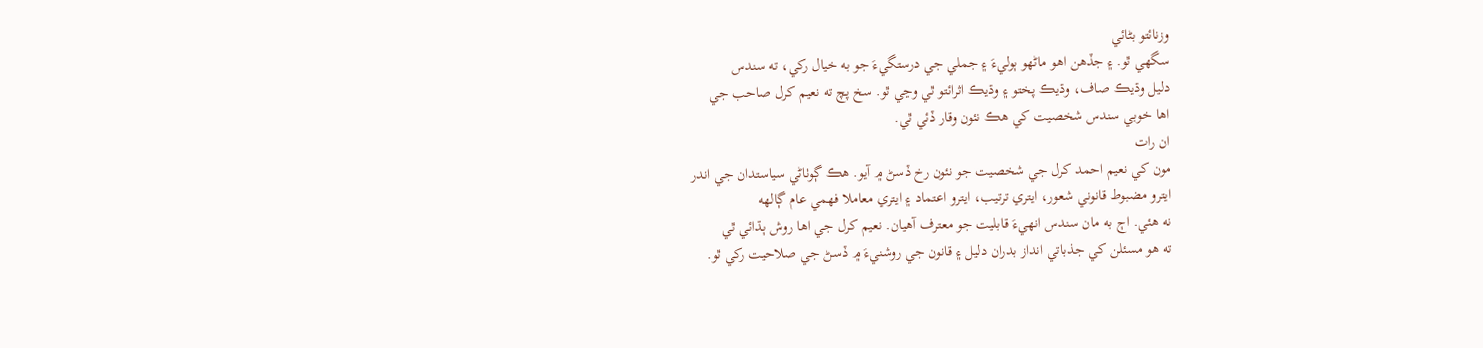وزنائتو بڻائي
سگهي ٿو. ۽ جڏهن اهو ماڻهو ٻوليءَ ۽ جملي جي درستگيءَ جو به خيال رکي، ته سندس
دليل وڌيڪ صاف، وڌيڪ پختو ۽ وڌيڪ اثرائتو ٿي وڃي ٿو. سخ پچ ته نعيم کرل صاحب جي
اها خوبي سندس شخصيت کي هڪ نئون وقار ڏئي ٿي.
ان رات
مون کي نعيم احمد کرل جي شخصيت جو نئون رخ ڏسڻ ۾ آيو. هڪ ڳوٺاڻي سياستدان جي اندر
ايترو مضبوط قانوني شعور، ايتري ترتيب، ايترو اعتماد ۽ ايتري معاملا فهمي عام ڳالهه
نه هئي. اڄ به مان سندس انهيءَ قابليت جو معترف آهيان. نعيم کرل جي اها روش ٻڌائي ٿي
ته هو مسئلن کي جذباتي انداز بدران دليل ۽ قانون جي روشنيءَ ۾ ڏسڻ جي صلاحيت رکي ٿو.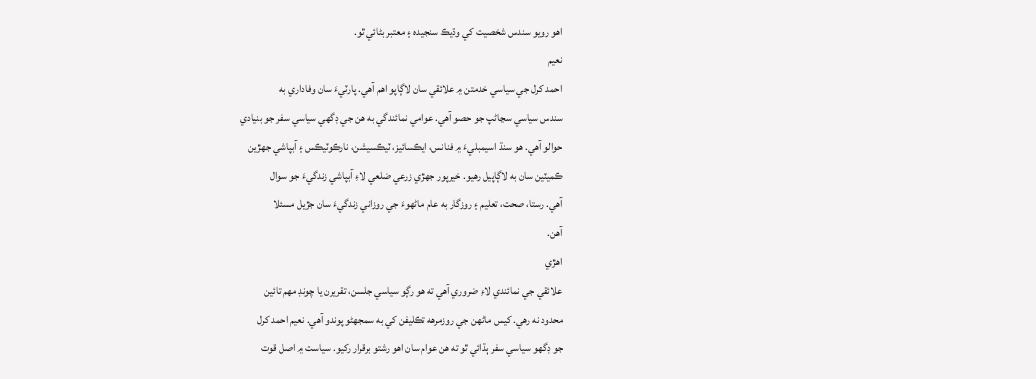اهو رويو سندس شخصيت کي وڌيڪ سنجيده ۽ معتبر بڻائي ٿو.
نعيم
احمد کرل جي سياسي خدمتن ۾ علائقي سان لاڳاپو اهم آهي. پارٽيءَ سان وفاداري به
سندس سياسي سڃاڻپ جو حصو آهي. عوامي نمائندگي به هن جي ڊگهي سياسي سفر جو بنيادي
حوالو آهي. هو سنڌ اسيمبليءَ ۾ فنانس، ايڪسائيز، ٽيڪسيشن، نارڪوٽيڪس ۽ آبپاشي جهڙين
ڪميٽين سان به لاڳاپيل رهيو. خيرپور جهڙي زرعي ضلعي لاءِ آبپاشي زندگيءَ جو سوال
آهي. رستا، صحت، تعليم ۽ روزگار به عام ماڻهوءَ جي روزاني زندگيءَ سان جڙيل مسئلا
آهن.
اهڙي
علائقي جي نمائندي لاءِ ضروري آهي ته هو رڳو سياسي جلسن، تقريرن يا چونڊ مهم تائين
محدود نه رهي. کيس ماڻهن جي روزمرهه تڪليفن کي به سمجهڻو پوندو آهي. نعيم احمد کرل
جو ڊگهو سياسي سفر ٻڌائي ٿو ته هن عوام سان اهو رشتو برقرار رکيو. سياست ۾ اصل قوت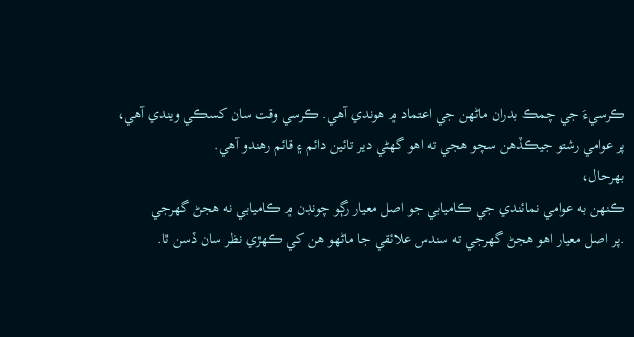ڪرسيءَ جي چمڪ بدران ماڻهن جي اعتماد ۾ هوندي آهي. ڪرسي وقت سان کسڪي ويندي آهي،
پر عوامي رشتو جيڪڏهن سچو هجي ته اهو گهڻي دير تائين دائم ۽ قائم رهندو آهي.
بهرحال،
ڪنهن به عوامي نمائندي جي ڪاميابي جو اصل معيار رڳو چونڊن ۾ ڪاميابي نه هجڻ گهرجي
.پر اصل معيار اهو هجڻ گهرجي ته سندس علائقي جا ماڻهو هن کي ڪهڙي نظر سان ڏسن ٿا.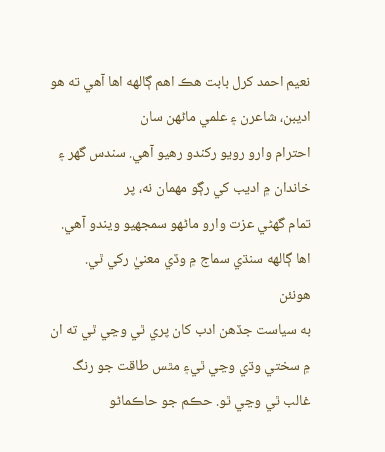نعيم احمد کرل بابت هڪ اهم ڳالهه اها آهي ته هو اديبن، شاعرن ۽ علمي ماڻهن سان
احترام وارو رويو رکندو رهيو آهي. سندس گهر ۽ خاندان ۾ اديب کي رڳو مهمان نه، پر
تمام گهڻي عزت وارو ماڻهو سمجهيو ويندو آهي. اها ڳالهه سنڌي سماج ۾ وڏي معنيٰ رکي ٿي.
هونئن
به سياست جڏهن ادب کان پري ٿي وڃي ٿي ته ان ۾ سختي وڌي وڃي ٿي۽ مٿس طاقت جو رنگ
غالب ٿي وڃي ٿو. حڪم جو حاڪماڻو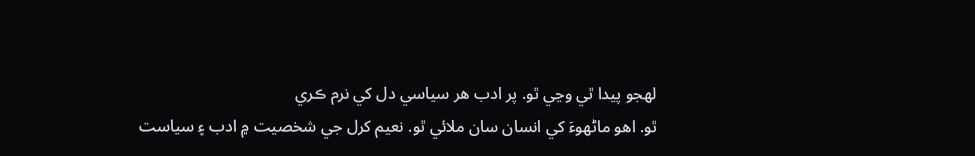لهجو پيدا ٿي وڃي ٿو. پر ادب هر سياسي دل کي نرم ڪري
ٿو. اهو ماڻهوءَ کي انسان سان ملائي ٿو. نعيم کرل جي شخصيت ۾ ادب ۽ سياست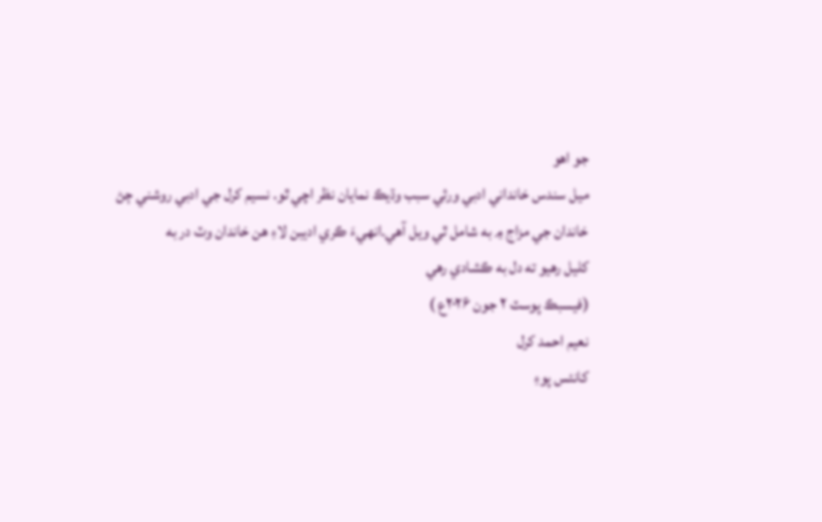جو اهو
ميل سندس خانداني ادبي ورثي سبب وڌيڪ نمايان نظر اچي ٿو. نسيم کرل جي ادبي روشني ڄڻ
خاندان جي مزاج ۾ به شامل ٿي ويل آهي.انهيءَ ڪري اديبن لاءِ هن خاندان وٽ در به
کليل رهيو ته دل به ڪشادي رهي
(فيسبڪ پوسٽ ۲ جون ۲۰۲۶ع )
نعيم احمد کرل
کانئس پوءِ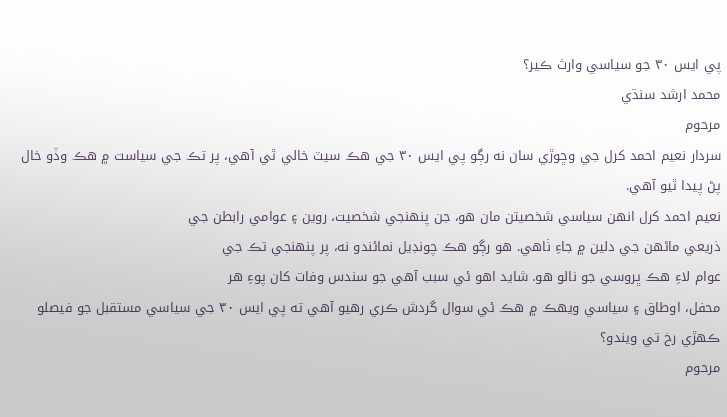پي ايس ۳۰ جو سياسي وارث ڪير؟
محمد ارشد سنڌي
مرحوم
سردار نعيم احمد کرل جي وڇوڙي سان نه رڳو پي ايس ۳۰ جي هڪ سيٽ خالي ٿي آهي، پر تڪ جي سياست ۾ هڪ وڏو خال پڻ پيدا ٿيو آهي.
نعيم احمد کرل انهن سياسي شخصيتن مان هو، جن پنهنجي شخصيت، روين ۽ عوامي رابطن جي
ذريعي ماڻهن جي دلين ۾ جاءِ ٺاهي. هو رڳو هڪ چونڊيل نمائندو نه، پر پنهنجي تڪ جي
عوام لاءِ هڪ ڀروسي جو نالو هو. شايد اهو ئي سبب آهي جو سندس وفات کان پوءِ هر
محفل، اوطاق ۽ سياسي ويهڪ ۾ هڪ ئي سوال گردش ڪري رهيو آهي ته پي ايس ۳۰ جي سياسي مستقبل جو فيصلو ڪهڙي رخ تي ويندو؟
مرحوم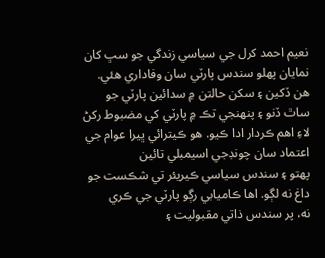نعيم احمد کرل جي سياسي زندگي جو سڀ کان نمايان پهلو سندس پارٽي سان وفاداري هئي.
هن ڏکين ۽ سکن حالتن ۾ سدائين پارٽي جو ساٿ ڏنو ۽ پنهنجي تڪ ۾ پارٽي کي مضبوط رکڻ
لاءِ اهم ڪردار ادا ڪيو. هو ڪيترائي ڀيرا عوام جي اعتماد سان چونڊجي اسيمبلي تائين
پهتو ۽ سندس سياسي ڪيريئر تي شڪست جو داغ نه لڳو. اها ڪاميابي رڳو پارٽي جي ڪري
نه، پر سندس ذاتي مقبوليت ۽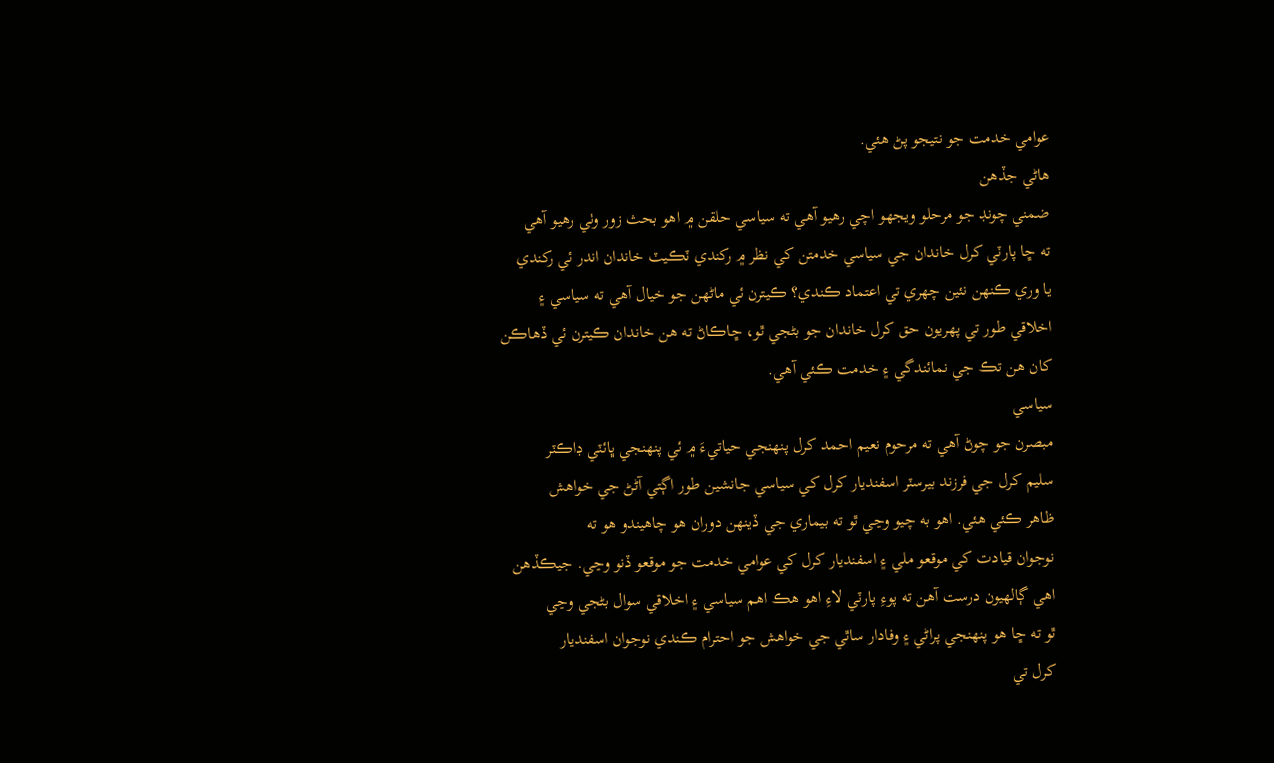عوامي خدمت جو نتيجو پڻ هئي.
هاڻي جڏهن
ضمني چونڊ جو مرحلو ويجهو اچي رهيو آهي ته سياسي حلقن ۾ اهو بحث زور وٺي رهيو آهي
ته ڇا پارٽي کرل خاندان جي سياسي خدمتن کي نظر ۾ رکندي ٽڪيٽ خاندان اندر ئي رکندي
يا وري ڪنهن نئين چهري تي اعتماد ڪندي؟ ڪيترن ئي ماڻهن جو خيال آهي ته سياسي ۽
اخلاقي طور تي پهريون حق کرل خاندان جو بڻجي ٿو، ڇاڪاڻ ته هن خاندان ڪيترن ئي ڏهاڪن
کان هن تڪ جي نمائندگي ۽ خدمت ڪئي آهي.
سياسي
مبصرن جو چوڻ آهي ته مرحوم نعيم احمد کرل پنهنجي حياتيءَ ۾ ئي پنهنجي ڀائٽي ڊاڪٽر
سليم کرل جي فرزند بيرسٽر اسفنديار کرل کي سياسي جانشين طور اڳتي آڻڻ جي خواهش
ظاهر ڪئي هئي. اهو به چيو وڃي ٿو ته بيماري جي ڏينهن دوران هو چاهيندو هو ته
نوجوان قيادت کي موقعو ملي ۽ اسفنديار کرل کي عوامي خدمت جو موقعو ڏنو وڃي. جيڪڏهن
اهي ڳالهيون درست آهن ته پوءِ پارٽي لاءِ اهو هڪ اهم سياسي ۽ اخلاقي سوال بڻجي وڃي
ٿو ته ڇا هو پنهنجي پراڻي ۽ وفادار ساٿي جي خواهش جو احترام ڪندي نوجوان اسفنديار
کرل تي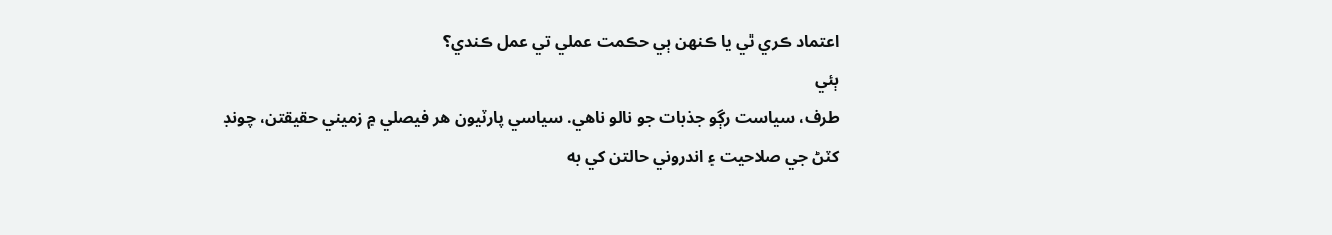اعتماد ڪري ٿي يا ڪنهن ٻي حڪمت عملي تي عمل ڪندي؟
ٻئي
طرف، سياست رڳو جذبات جو نالو ناهي. سياسي پارٽيون هر فيصلي ۾ زميني حقيقتن، چونڊ
کٽڻ جي صلاحيت ۽ اندروني حالتن کي به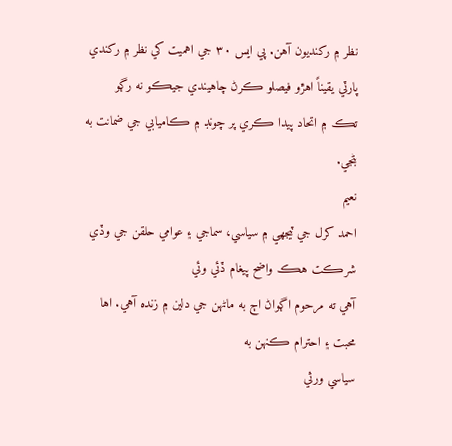نظر ۾ رکنديون آهن. پي ايس ۳۰ جي اهميت کي نظر ۾ رکندي پارٽي يقيناً اهڙو فيصلو ڪرڻ چاهيندي جيڪو نه رڳو
تڪ ۾ اتحاد پيدا ڪري پر چونڊ ۾ ڪاميابي جي ضمانت به بڻجي.
نعيم
احمد کرل جي ٽيجهي ۾ سياسي، سماجي ۽ عوامي حلقن جي وڏي شرڪت هڪ واضح پيغام ڏئي وئي
آهي ته مرحوم اڳواڻ اڄ به ماڻهن جي دلين ۾ زنده آهي. اها محبت ۽ احترام ڪنهن به
سياسي ورثي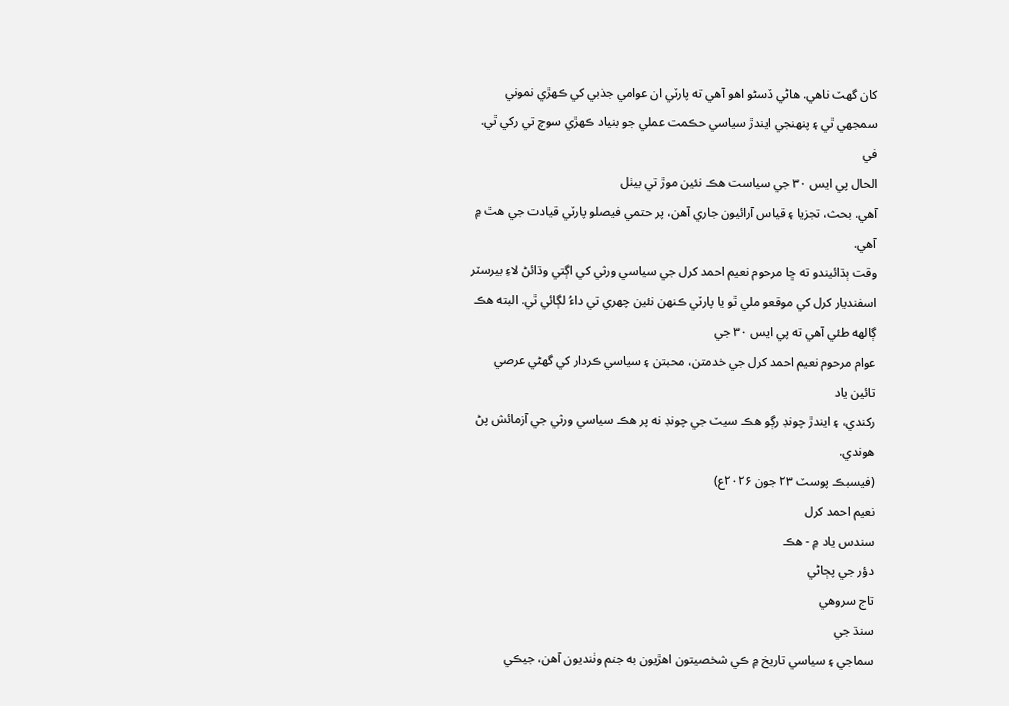کان گهٽ ناهي. هاڻي ڏسڻو اهو آهي ته پارٽي ان عوامي جذبي کي ڪهڙي نموني
سمجهي ٿي ۽ پنهنجي ايندڙ سياسي حڪمت عملي جو بنياد ڪهڙي سوچ تي رکي ٿي.
في
الحال پي ايس ۳۰ جي سياست هڪ نئين موڙ تي بيٺل
آهي. بحث، تجزيا ۽ قياس آرائيون جاري آهن، پر حتمي فيصلو پارٽي قيادت جي هٿ ۾ آهي.
وقت ٻڌائيندو ته ڇا مرحوم نعيم احمد کرل جي سياسي ورثي کي اڳتي وڌائڻ لاءِ بيرسٽر
اسفنديار کرل کي موقعو ملي ٿو يا پارٽي ڪنهن نئين چهري تي داءُ لڳائي ٿي. البته هڪ
ڳالهه طئي آهي ته پي ايس ۳۰ جي
عوام مرحوم نعيم احمد کرل جي خدمتن، محبتن ۽ سياسي ڪردار کي گهڻي عرصي تائين ياد
رکندي، ۽ ايندڙ چونڊ رڳو هڪ سيٽ جي چونڊ نه پر هڪ سياسي ورثي جي آزمائش پڻ هوندي.
(فيسبڪ پوسٽ ۲۳ جون ۲۰۲۶ع)
نعيم احمد کرل
سندس ياد ۾ - هڪ
دؤر جي پڄاڻي
تاج سروھي
سنڌ جي
سماجي ۽ سياسي تاريخ ۾ ڪي شخصيتون اهڙيون به جنم وٺنديون آهن، جيڪي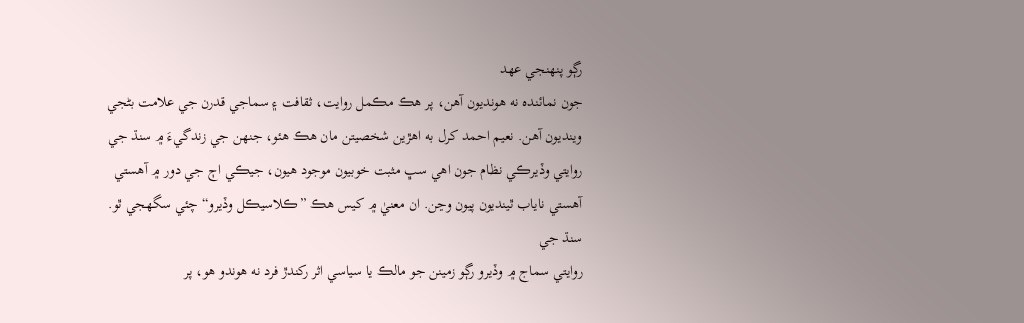رڳو پنهنجي عهد
جون نمائنده نه هونديون آهن، پر هڪ مڪمل روايت، ثقافت ۽ سماجي قدرن جي علامت بڻجي
وينديون آهن. نعيم احمد کرل به اهڙين شخصيتن مان هڪ هئو، جنھن جي زندگيءَ ۾ سنڌ جي
روايتي وڏيرڪي نظام جون اهي سڀ مثبت خوبيون موجود هيون، جيڪي اڄ جي دور ۾ آهستي
آهستي ناياب ٿينديون پيون وڃن. ان معنيٰ ۾ کيس هڪ ”ڪلاسيڪل وڏيرو“ چئي سگهجي ٿو.
سنڌ جي
روايتي سماج ۾ وڏيرو رڳو زمينن جو مالڪ يا سياسي اثر رکندڙ فرد نه هوندو هو، پر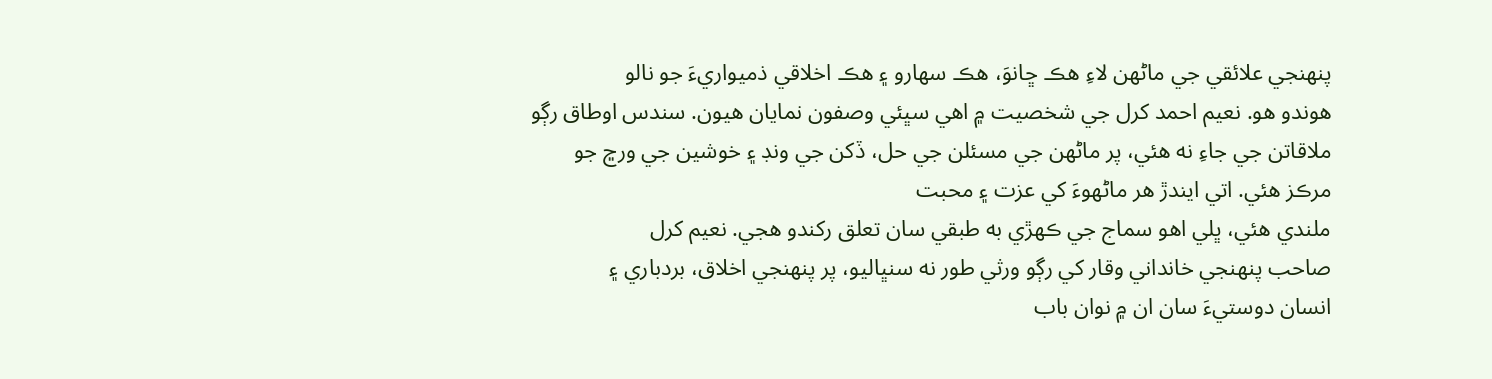پنهنجي علائقي جي ماڻهن لاءِ هڪ ڇانوَ، هڪ سهارو ۽ هڪ اخلاقي ذميواريءَ جو نالو
هوندو هو. نعيم احمد کرل جي شخصيت ۾ اهي سڀئي وصفون نمايان هيون. سندس اوطاق رڳو
ملاقاتن جي جاءِ نه هئي، پر ماڻهن جي مسئلن جي حل، ڏکن جي ونڊ ۽ خوشين جي ورڇ جو
مرڪز هئي. اتي ايندڙ هر ماڻهوءَ کي عزت ۽ محبت
ملندي هئي، ڀلي اهو سماج جي ڪھڙي به طبقي سان تعلق رکندو هجي. نعيم کرل
صاحب پنهنجي خانداني وقار کي رڳو ورثي طور نه سنڀاليو، پر پنهنجي اخلاق، بردباري ۽
انسان دوستيءَ سان ان ۾ نوان باب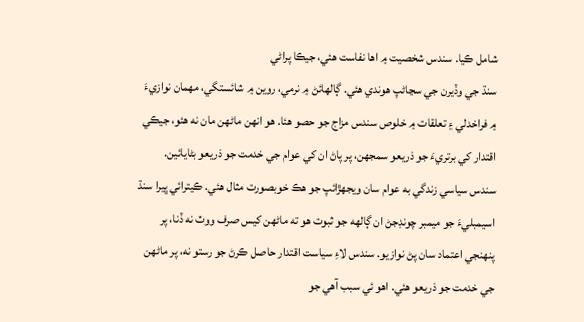شامل ڪيا. سندس شخصيت ۾ اها نفاست هئي، جيڪا پراڻي
سنڌ جي وڏيرن جي سڃاڻپ هوندي هئي. ڳالهائڻ ۾ نرمي، روين ۾ شائستگي، مهمان نوازيءَ
۾ فراخدلي ۽ تعلقات ۾ خلوص سندس مزاج جو حصو هئا. هو انهن ماڻهن مان نه هئو، جيڪي
اقتدار کي برتريءَ جو ذريعو سمجهن، پر پاڻ ان کي عوام جي خدمت جو ذريعو بڻايائين.
سندس سياسي زندگي به عوام سان ويجهڙائپ جو هڪ خوبصورت مثال هئي. ڪيترائي ڀيرا سنڌ
اسيمبليءَ جو ميمبر چونڊجڻ ان ڳالهه جو ثبوت هو ته ماڻهن کيس صرف ووٽ نه ڏنا، پر
پنهنجي اعتماد سان پڻ نوازيو. سندس لاءِ سياست اقتدار حاصل ڪرڻ جو رستو نه، پر ماڻهن
جي خدمت جو ذريعو هئي. اهو ئي سبب آهي جو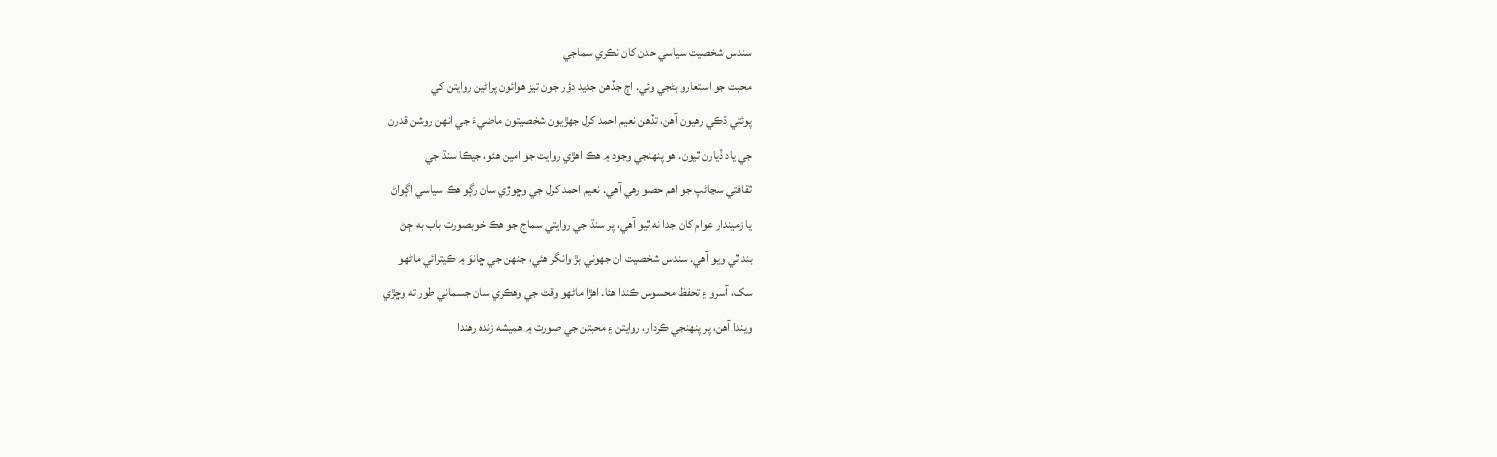سندس شخصيت سياسي حدن کان نڪري سماجي
محبت جو استعارو بڻجي وئي. اڄ جڏهن جديد دؤر جون تيز هوائون پراڻين روايتن کي
پوئتي ڌڪي رهيون آهن، تڏهن نعيم احمد کرل جھڙيون شخصيتون ماضيءَ جي انهن روشن قدرن
جي ياد ڏيارن ٿيون. هو پنهنجي وجود ۾ هڪ اهڙي روايت جو امين هئو، جيڪا سنڌ جي
ثقافتي سڃاڻپ جو اهم حصو رهي آهي. نعيم احمد کرل جي وڇوڙي سان رڳو هڪ سياسي اڳواڻ
يا زميندار عوام کان جدا نه ٿيو آهي، پر سنڌ جي روايتي سماج جو هڪ خوبصورت باب به ڄڻ
بند ٿي ويو آهي. سندس شخصيت ان جهوني بڙ وانگر هئي، جنھن جي ڇانوَ ۾ ڪيترائي ماڻهو
سک، آسرو ۽ تحفظ محسوس ڪندا هئا. اهڙا ماڻهو وقت جي وهڪري سان جسماني طور ته وڇڙي
ويندا آهن، پر پنهنجي ڪردار، روايتن ۽ محبتن جي صورت ۾ هميشه زنده رهندا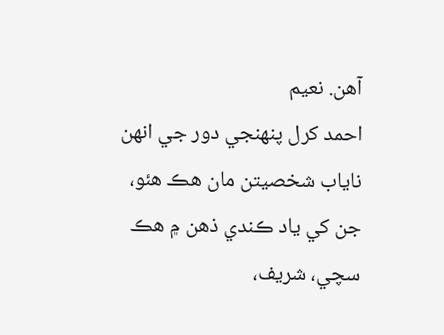آهن. نعيم
احمد کرل پنهنجي دور جي انهن ناياب شخصيتن مان هڪ هئو، جن کي ياد ڪندي ذهن ۾ هڪ
سچي، شريف،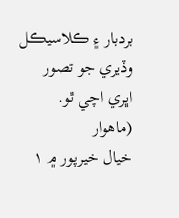بردبار ۽ ڪلاسيڪل وڏيري جو تصور اڀري اچي ٿو.
(ماھوار
خيال خيرپور ۾ ۱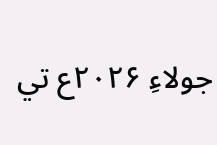جولاءِ ۲۰۲۶ع تي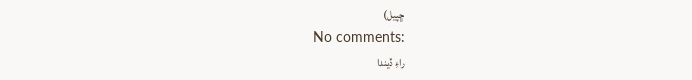ڇپيل)
No comments:
راءِ ڏيندا